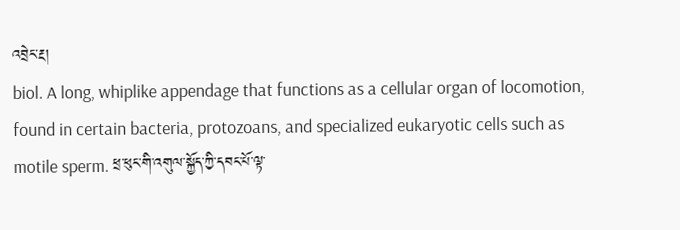འབྲེང་རྔ།
biol. A long, whiplike appendage that functions as a cellular organ of locomotion, found in certain bacteria, protozoans, and specialized eukaryotic cells such as motile sperm. ཕྲ་ཕུང་གི་འགུལ་སྐྱོད་ཀྱི་དབང་པོ་ལྟ་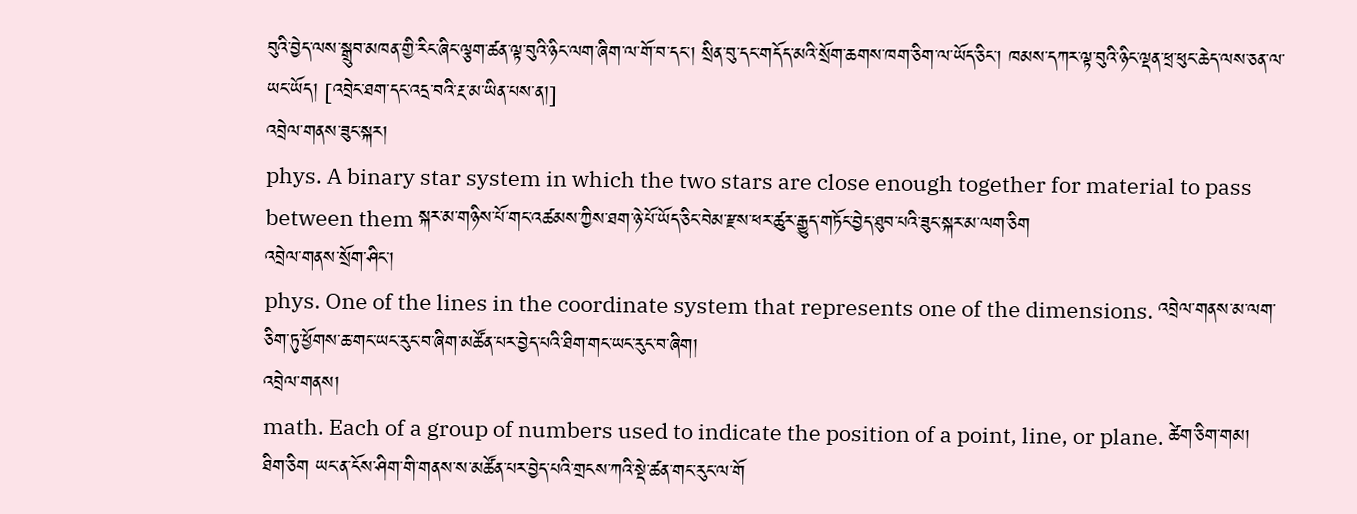བུའི་བྱེད་ལས་སྒྲུབ་མཁན་གྱི་རིང་ཞིང་ལྕག་ཚན་ལྟ་བུའི་ཉིང་ལག་ཞིག་ལ་གོ་བ་དང་། སྲིན་བུ་དང་གདོད་མའི་སྲོག་ཆགས་ཁག་ཅིག་ལ་ཡོད་ཅིང་། ཁམས་དཀར་ལྟ་བུའི་ཉིང་ལྡན་ཕྲ་ཕུང་ཆེད་ལས་ཅན་ལ་ཡང་ཡོད། [འབྲེང་ཐག་དང་འདྲ་བའི་རྔ་མ་ཡིན་པས་ན།]
འབྲེལ་གནས་ཟུང་སྐར།
phys. A binary star system in which the two stars are close enough together for material to pass between them སྐར་མ་གཉིས་པོ་གང་འཚམས་ཀྱིས་ཐག་ཉེ་པོ་ཡོད་ཅིང་བེམ་རྫས་ཕར་ཚུར་རྒྱུད་གཏོང་བྱེད་ཐུབ་པའི་ཟུང་སྐར་མ་ལག་ཅིག
འབྲེལ་གནས་སྲོག་ཤིང་།
phys. One of the lines in the coordinate system that represents one of the dimensions. འབྲེལ་གནས་མ་ལག་ཅིག་ཏུ་ཕྱོགས་ཆ་གང་ཡང་རུང་བ་ཞིག་མཚོན་པར་བྱེད་པའི་ཐིག་གང་ཡང་རུང་བ་ཞིག།
འབྲེལ་གནས།
math. Each of a group of numbers used to indicate the position of a point, line, or plane. ཚེག་ཅིག་གམ། ཐིག་ཅིག ཡང་ན་ངོས་ཤིག་གི་གནས་ས་མཚོན་པར་བྱེད་པའི་གྲངས་ཀའི་སྡེ་ཚན་གང་རུང་ལ་གོ